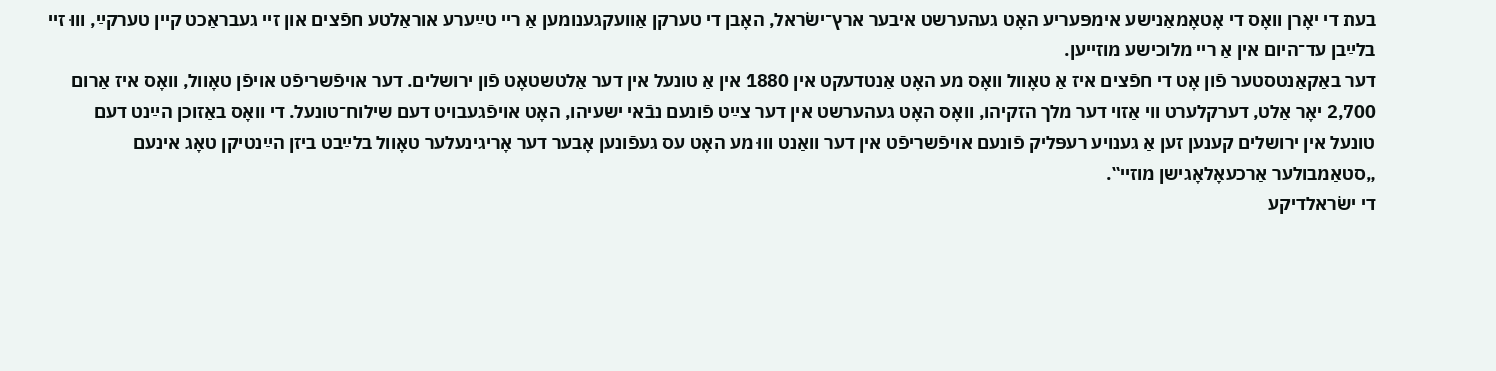בעת די יאָרן וואָס די אָטאָמאַנישע אימפּעריע האָט געהערשט איבער ארץ־ישׂראל, האָבן די טערקן אַוועקגענומען אַ ריי טײַערע אוראַלטע חפֿצים און זיי געבראַכט קיין טערקײַ, וווּ זיי בלײַבן עד־היום אין אַ ריי מלוכישע מוזייען.
דער באַקאַנטסטער פֿון אָט די חפֿצים איז אַ טאָוול וואָס מע האָט אַנטדעקט אין 1880 אין אַ טונעל אין דער אַלטשטאָט פֿון ירושלים. דער אויפֿשריפֿט אויפֿן טאָוול, וואָס איז אַרום 2,700 יאָר אַלט, דערקלערט ווי אַזוי דער מלך הזקיהו, וואָס האָט געהערשט אין דער צײַט פֿונעם נבֿאי ישעיהו, האָט אויפֿגעבויט דעם שילוח־טונעל. די וואָס באַזוכן הײַנט דעם טונעל אין ירושלים קענען זען אַ גענויע רעפּליק פֿונעם אויפֿשריפֿט אין דער וואַנט וווּ מע האָט עס געפֿונען אָבער דער אָריגינעלער טאָוול בלײַבט ביזן הײַנטיקן טאָג אינעם „סטאַמבולער אַרכעאָלאָגישן מוזיי‟.
די ישׂראלדיקע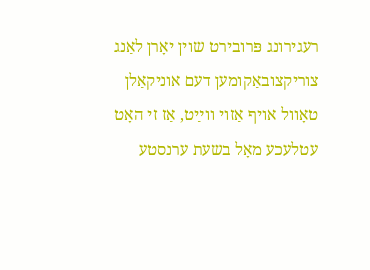רעגירונג פּרובירט שוין יאָרן לאַנג צוריקצובאַקומען דעם אוניקאַלן טאָוול אויף אַזוי ווײַט, אַז זי האָט עטלעכע מאָל בשעת ערנסטע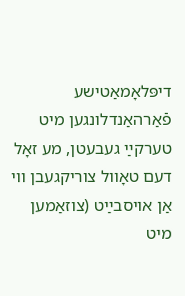דיפּלאָמאַטישע פֿאַרהאַנדלונגען מיט טערקײַ געבעטן, מע זאָל דעם טאָוול צוריקגעבן ווי אַן אויסבײַט (צוזאַמען מיט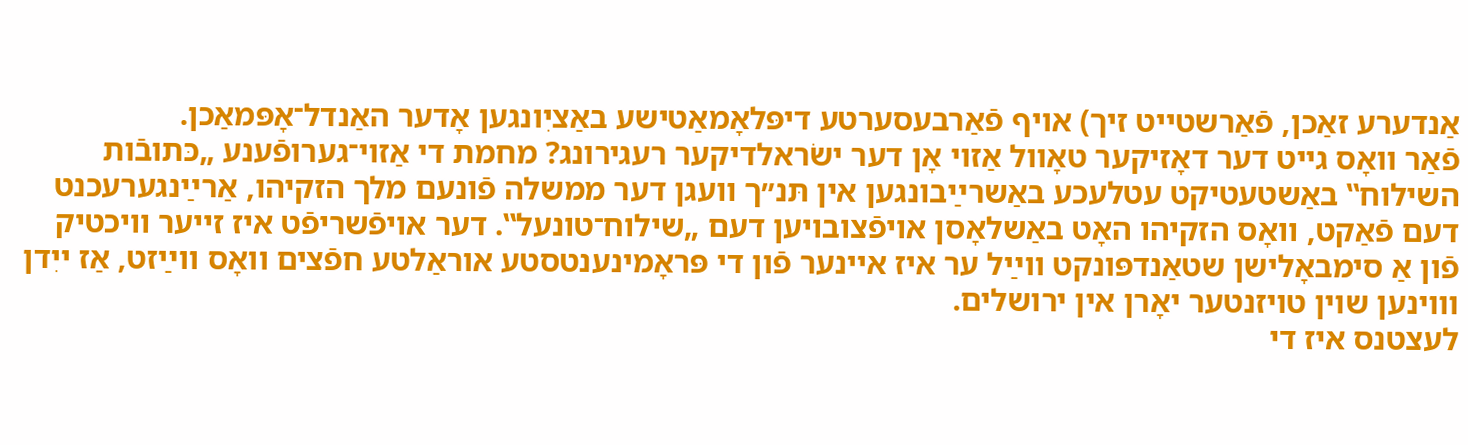אַנדערע זאַכן, פֿאַרשטייט זיך) אויף פֿאַרבעסערטע דיפּלאָמאַטישע באַציִונגען אָדער האַנדל־אָפּמאַכן.
פֿאַר וואָס גייט דער דאָזיקער טאָוול אַזוי אָן דער ישׂראלדיקער רעגירונג? מחמת די אַזוי־גערופֿענע „כּתובֿות השילוח‟ באַשטעטיקט עטלעכע באַשרײַבונגען אין תּנ״ך וועגן דער ממשלה פֿונעם מלך הזקיהו, אַרײַנגערעכנט דעם פֿאַקט, וואָס הזקיהו האָט באַשלאָסן אויפֿצובויען דעם „שילוח־טונעל‟. דער אויפֿשריפֿט איז זייער וויכטיק פֿון אַ סימבאָלישן שטאַנדפּונקט ווײַל ער איז איינער פֿון די פּראָמינענטסטע אוראַלטע חפֿצים וואָס ווײַזט, אַז ייִדן וווינען שוין טויזנטער יאָרן אין ירושלים.
לעצטנס איז די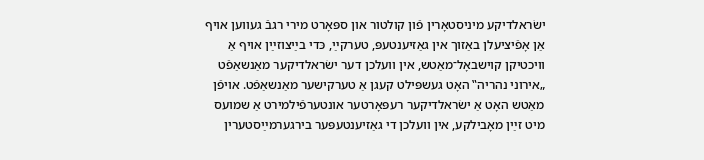ישׂראלדיקע מיניסטאָרין פֿון קולטור און ספּאָרט מירי רגבֿ געווען אויף אַן אָפֿיציעלן באַזוך אין גאַזיענטעפּ, טערקײַ, כּדי בײַצוזײַן אויף אַ וויכטיקן קוישבאָל־מאַטש, אין וועלכן דער ישׂראלדיקער מאַנשאַפֿט „אירוני נהריה‟ האָט געשפּילט קעגן אַ טערקישער מאַנשאַפֿט. אויפֿן מאַטש האָט אַ ישׂראלדיקער רעפּאָרטער אונטערפֿילמירט אַ שמועס מיט זײַן מאָבילקע, אין וועלכן די גאַזיענטעפּער בירגערמײַסטערין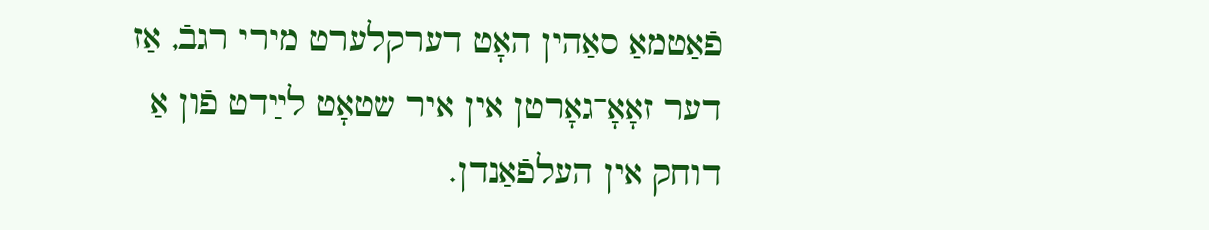פֿאַטמאַ סאַהין האָט דערקלערט מירי רגבֿ, אַז דער זאָאָ־גאָרטן אין איר שטאָט לײַדט פֿון אַ דוחק אין העלפֿאַנדן.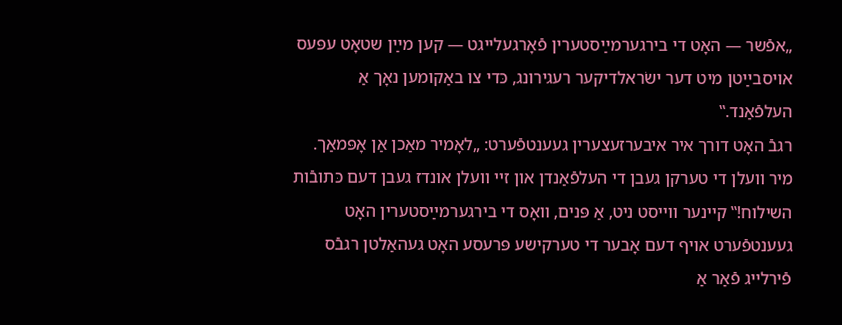„אפֿשר — האָט די בירגערמײַסטערין פֿאָרגעלייגט — קען מײַן שטאָט עפּעס אויסבײַטן מיט דער ישׂראלדיקער רעגירונג, כּדי צו באַקומען נאָך אַ העלפֿאַנד.‟
רגבֿ האָט דורך איר איבערזעצערין געענטפֿערט: „לאָמיר מאַכן אַן אָפּמאַך. מיר וועלן די טערקן געבן די העלפֿאַנדן און זיי וועלן אונדז געבן דעם כּתובֿות השילוח!‟ קיינער ווייסט ניט, אַ פּנים, וואָס די בירגערמײַסטערין האָט געענטפֿערט אויף דעם אָבער די טערקישע פּרעסע האָט געהאַלטן רגבֿס פֿירלייג פֿאַר אַ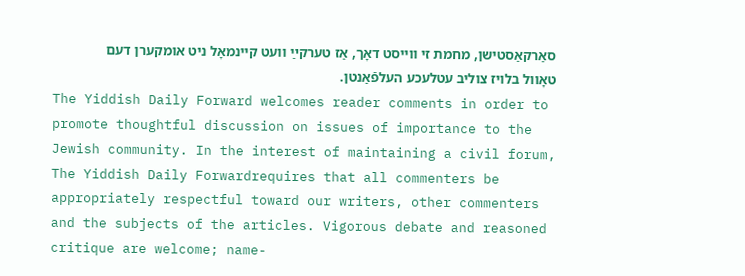סאַרקאַסטישן, מחמת זי ווייסט דאָך, אַז טערקײַ וועט קיינמאָל ניט אומקערן דעם טאָוול בלויז צוליב עטלעכע העלפֿאַנטן.
The Yiddish Daily Forward welcomes reader comments in order to promote thoughtful discussion on issues of importance to the Jewish community. In the interest of maintaining a civil forum, The Yiddish Daily Forwardrequires that all commenters be appropriately respectful toward our writers, other commenters and the subjects of the articles. Vigorous debate and reasoned critique are welcome; name-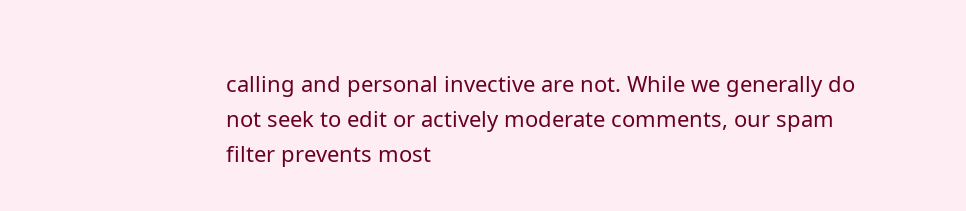calling and personal invective are not. While we generally do not seek to edit or actively moderate comments, our spam filter prevents most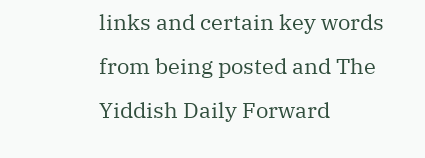links and certain key words from being posted and The Yiddish Daily Forward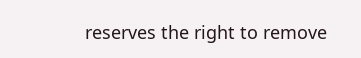reserves the right to remove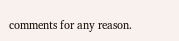comments for any reason.